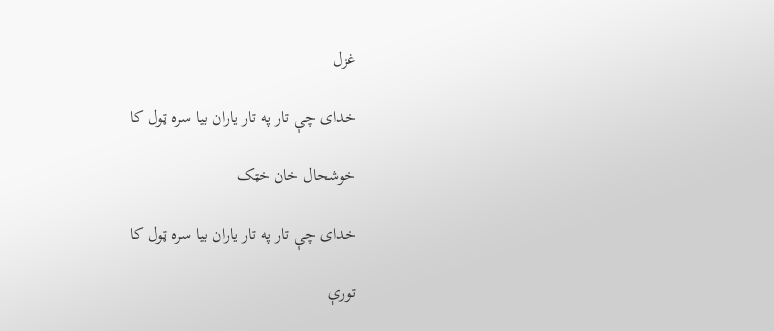غزل

خدای چې تار په تار ياران بيا سره ټول کا

خوشحال خان خټک

خدای چې تار په تار ياران بيا سره ټول کا

تورې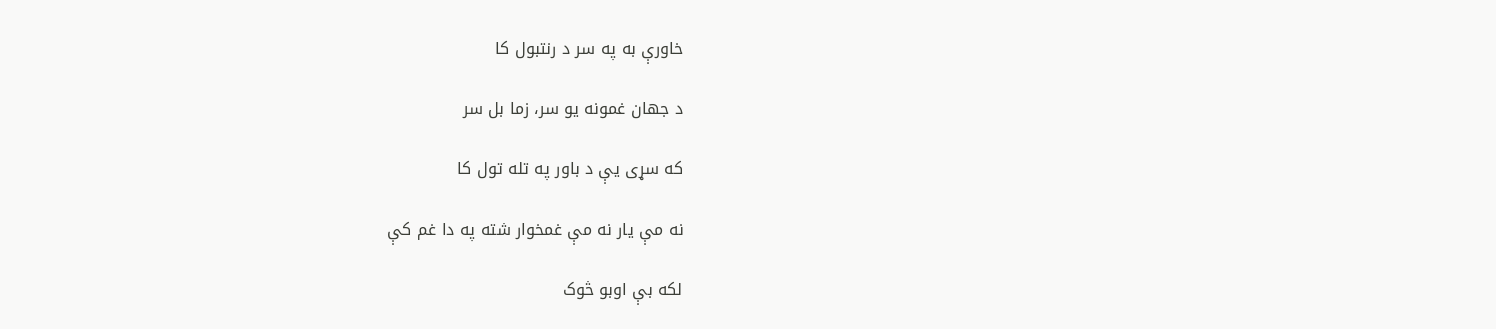خاورې به په سر د رنتبول کا

د جهان غمونه يو سر، زما بل سر

که سړی يې د باور په تله تول کا

نه مې يار نه مې غمخوار شته په دا غم کې

لکه بې اوبو څوک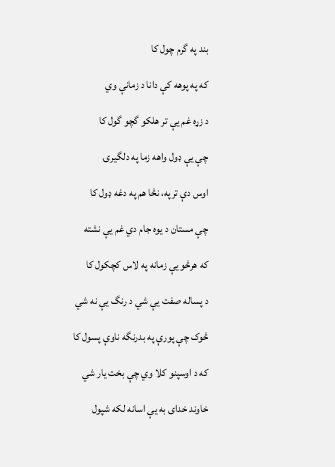بند په گرم چول کا

که په پوهه کې دانا د زمانې وي

د زړه غم يې تر هلکو گچو گول کا

چې يې ډول واهه زما په دلگيرۍ

اوس دې ترپه، نڅا هم په دغه ډول کا

چې مستان د يوه جام دي غم يې نشته

که هرڅو يې زمانه په لاس کچکول کا

د پساله صفت يې شي د رنگ يې نه شي

څوک چې پورې په بدرنگه ناوې پسول کا

که د اوسپنو کلا وي چې بخت يار شي

خاوند خدای به يې اسانه لکه شپول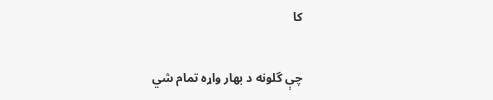کا

چې گلونه د بهار واړه تمام شي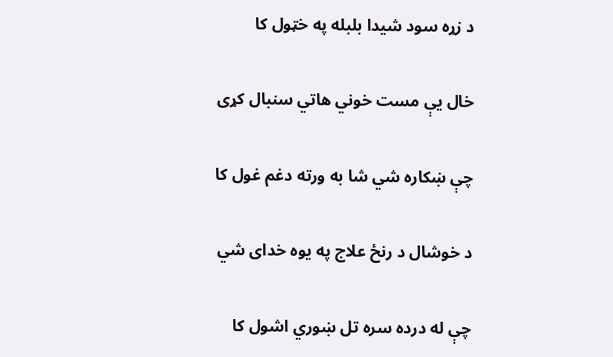د زړه سود شيدا بلبله په خټول کا

خال يې مست خوني هاتي سنبال کړی

چې ښکاره شي شا به ورته دغم غول کا

د خوشال د رنځ علاج په يوه خدای شي

چې له درده سره تل ښوري اشول کا